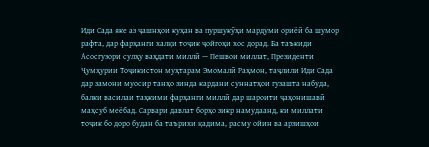Иди Сада яке аз ҷашнҳои куҳан ва пуршукӯҳи мардуми ориёӣ ба шумор рафта, дар фарҳанги халқи тоҷик ҷойгоҳи хос дорад. Ба таъкиди Асосгузори сулҳу ваҳдати миллӣ — Пешвои миллат, Президенти Ҷумҳурии Тоҷикистон муҳтарам Эмомалӣ Раҳмон, таҷлили Иди Сада дар замони муосир танҳо зинда кардани суннатҳои гузашта набуда, балки василаи таҳкими фарҳанги миллӣ дар шароити ҷаҳонишавӣ маҳсуб меёбад. Сарвари давлат борҳо зикр намудаанд, ки миллати тоҷик бо доро будан ба таърихи қадима, расму ойин ва арзишҳои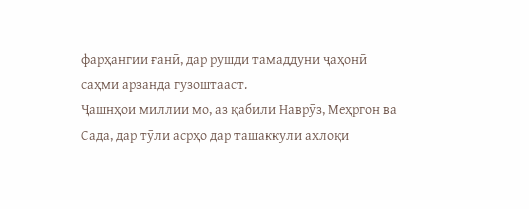фарҳангии ғанӣ, дар рушди тамаддуни ҷаҳонӣ саҳми арзанда гузоштааст.
Ҷашнҳои миллии мо, аз қабили Наврӯз, Меҳргон ва Сада, дар тӯли асрҳо дар ташаккули ахлоқи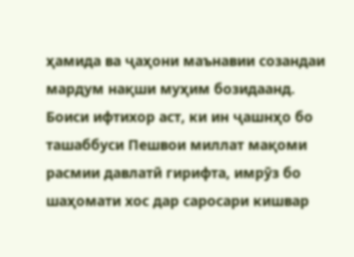ҳамида ва ҷаҳони маънавии созандаи мардум нақши муҳим бозидаанд. Боиси ифтихор аст, ки ин ҷашнҳо бо ташаббуси Пешвои миллат мақоми расмии давлатӣ гирифта, имрӯз бо шаҳомати хос дар саросари кишвар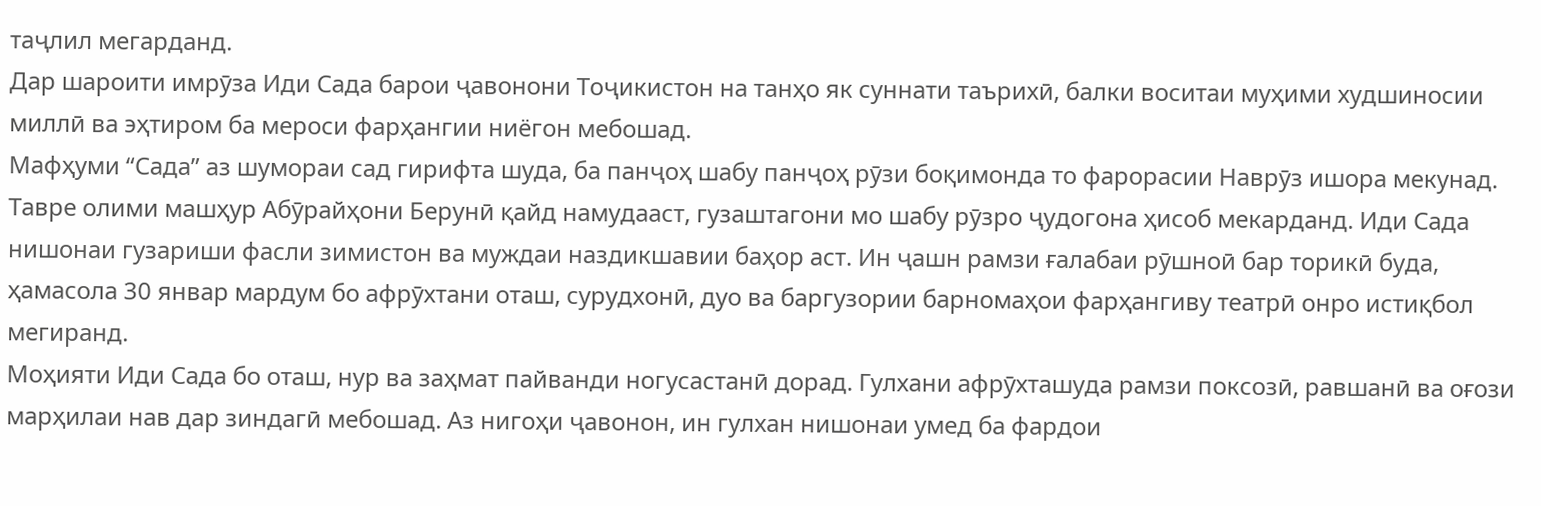таҷлил мегарданд.
Дар шароити имрӯза Иди Сада барои ҷавонони Тоҷикистон на танҳо як суннати таърихӣ, балки воситаи муҳими худшиносии миллӣ ва эҳтиром ба мероси фарҳангии ниёгон мебошад.
Мафҳуми “Сада” аз шумораи сад гирифта шуда, ба панҷоҳ шабу панҷоҳ рӯзи боқимонда то фарорасии Наврӯз ишора мекунад. Тавре олими машҳур Абӯрайҳони Берунӣ қайд намудааст, гузаштагони мо шабу рӯзро ҷудогона ҳисоб мекарданд. Иди Сада нишонаи гузариши фасли зимистон ва муждаи наздикшавии баҳор аст. Ин ҷашн рамзи ғалабаи рӯшноӣ бар торикӣ буда, ҳамасола 30 январ мардум бо афрӯхтани оташ, сурудхонӣ, дуо ва баргузории барномаҳои фарҳангиву театрӣ онро истиқбол мегиранд.
Моҳияти Иди Сада бо оташ, нур ва заҳмат пайванди ногусастанӣ дорад. Гулхани афрӯхташуда рамзи поксозӣ, равшанӣ ва оғози марҳилаи нав дар зиндагӣ мебошад. Аз нигоҳи ҷавонон, ин гулхан нишонаи умед ба фардои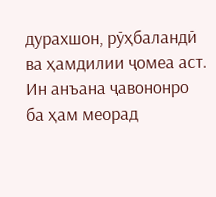дурахшон, рӯҳбаландӣ ва ҳамдилии ҷомеа аст. Ин анъана ҷавононро ба ҳам меорад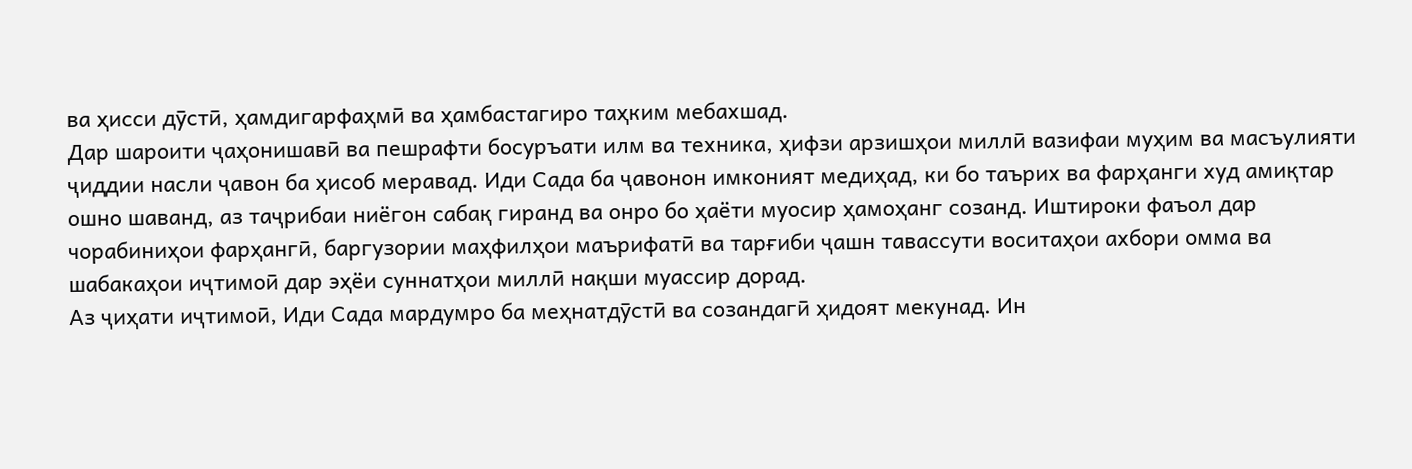ва ҳисси дӯстӣ, ҳамдигарфаҳмӣ ва ҳамбастагиро таҳким мебахшад.
Дар шароити ҷаҳонишавӣ ва пешрафти босуръати илм ва техника, ҳифзи арзишҳои миллӣ вазифаи муҳим ва масъулияти ҷиддии насли ҷавон ба ҳисоб меравад. Иди Сада ба ҷавонон имконият медиҳад, ки бо таърих ва фарҳанги худ амиқтар ошно шаванд, аз таҷрибаи ниёгон сабақ гиранд ва онро бо ҳаёти муосир ҳамоҳанг созанд. Иштироки фаъол дар чорабиниҳои фарҳангӣ, баргузории маҳфилҳои маърифатӣ ва тарғиби ҷашн тавассути воситаҳои ахбори омма ва шабакаҳои иҷтимоӣ дар эҳёи суннатҳои миллӣ нақши муассир дорад.
Аз ҷиҳати иҷтимоӣ, Иди Сада мардумро ба меҳнатдӯстӣ ва созандагӣ ҳидоят мекунад. Ин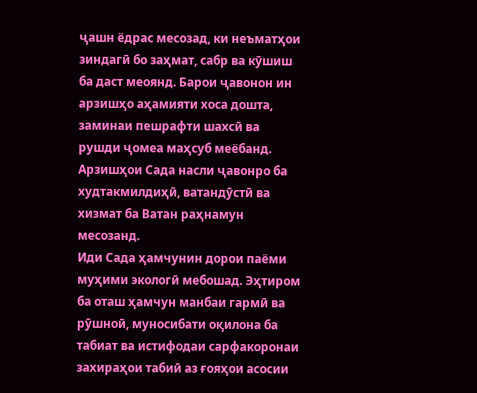ҷашн ёдрас месозад, ки неъматҳои зиндагӣ бо заҳмат, сабр ва кӯшиш ба даст меоянд. Барои ҷавонон ин арзишҳо аҳамияти хоса дошта, заминаи пешрафти шахсӣ ва рушди ҷомеа маҳсуб меёбанд. Арзишҳои Сада насли ҷавонро ба худтакмилдиҳӣ, ватандӯстӣ ва хизмат ба Ватан раҳнамун месозанд.
Иди Сада ҳамчунин дорои паёми муҳими экологӣ мебошад. Эҳтиром ба оташ ҳамчун манбаи гармӣ ва рӯшноӣ, муносибати оқилона ба табиат ва истифодаи сарфакоронаи захираҳои табиӣ аз ғояҳои асосии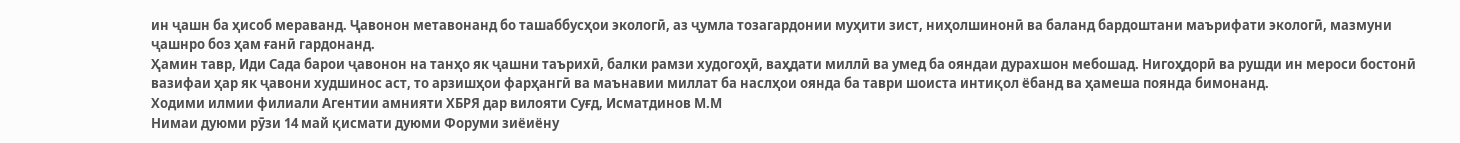ин ҷашн ба ҳисоб мераванд. Ҷавонон метавонанд бо ташаббусҳои экологӣ, аз ҷумла тозагардонии муҳити зист, ниҳолшинонӣ ва баланд бардоштани маърифати экологӣ, мазмуни ҷашнро боз ҳам ғанӣ гардонанд.
Ҳамин тавр, Иди Сада барои ҷавонон на танҳо як ҷашни таърихӣ, балки рамзи худогоҳӣ, ваҳдати миллӣ ва умед ба ояндаи дурахшон мебошад. Нигоҳдорӣ ва рушди ин мероси бостонӣ вазифаи ҳар як ҷавони худшинос аст, то арзишҳои фарҳангӣ ва маънавии миллат ба наслҳои оянда ба таври шоиста интиқол ёбанд ва ҳамеша поянда бимонанд.
Ходими илмии филиали Агентии амнияти ХБРЯ дар вилояти Суғд, Исматдинов М.М
Нимаи дуюми рӯзи 14 май қисмати дуюми Форуми зиёиёну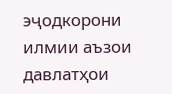эҷодкорони илмии аъзои давлатҳои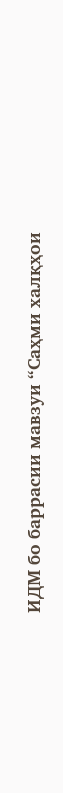ИДМ бо баррасии мавзуи “Саҳми халқҳои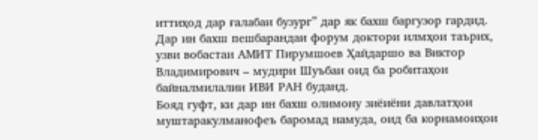иттиҳод дар ғалабаи бузург” дар як бахш баргузор гардид.
Дар ин бахш пешбарандаи форум доктори илмҳои таърих, узви вобастаи АМИТ Пирумшоев Ҳайдаршо ва Виктор Владимирович – мудири Шуъбаи оид ба робитаҳои байналмилалии ИВИ РАН буданд.
Бояд гуфт, ки дар ин бахш олимону зиёиёни давлатҳои муштаракулманофеъ баромад намуда, оид ба корнамоиҳои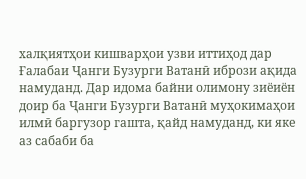халқиятҳои кишварҳои узви иттиҳод дар Ғалабаи Ҷанги Бузурги Ватанӣ ибрози ақида намуданд. Дар идома байни олимону зиёиён доир ба Ҷанги Бузурги Ватанӣ муҳокимаҳои илмӣ баргузор гашта, қайд намуданд, ки яке аз сабаби ба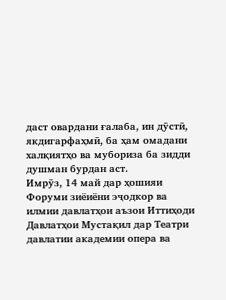даст овардани ғалаба, ин дӯстӣ, якдигарфаҳмӣ, ба ҳам омадани халқиятҳо ва мубориза ба зидди душман бурдан аст.
Имрӯз, 14 май дар ҳошияи Форуми зиёиёни эҷодкор ва илмии давлатҳои аъзои Иттиҳоди Давлатҳои Мустақил дар Театри давлатии академии опера ва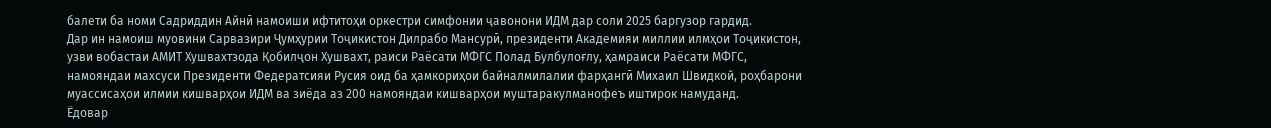балети ба номи Садриддин Айнӣ намоиши ифтитоҳи оркестри симфонии ҷавонони ИДМ дар соли 2025 баргузор гардид.
Дар ин намоиш муовини Сарвазири Ҷумҳурии Тоҷикистон Дилрабо Мансурӣ, президенти Академияи миллии илмҳои Тоҷикистон, узви вобастаи АМИТ Хушвахтзода Қобилҷон Хушвахт, раиси Раёсати МФГС Полад Булбулоғлу, ҳамраиси Раёсати МФГС, намояндаи махсуси Президенти Федератсияи Русия оид ба ҳамкориҳои байналмилалии фарҳангӣ Михаил Швидкой, роҳбарони муассисаҳои илмии кишварҳои ИДМ ва зиёда аз 200 намояндаи кишварҳои муштаракулманофеъ иштирок намуданд.
Ёдовар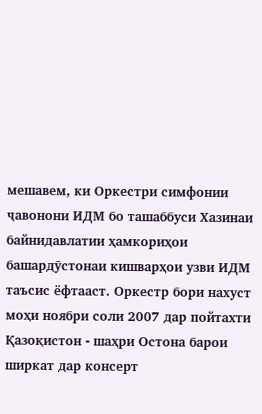мешавем, ки Оркестри симфонии ҷавонони ИДМ бо ташаббуси Хазинаи байнидавлатии ҳамкориҳои башардӯстонаи кишварҳои узви ИДМ таъсис ёфтааст. Оркестр бори нахуст моҳи ноябри соли 2007 дар пойтахти Қазоқистон - шаҳри Остона барои ширкат дар консерт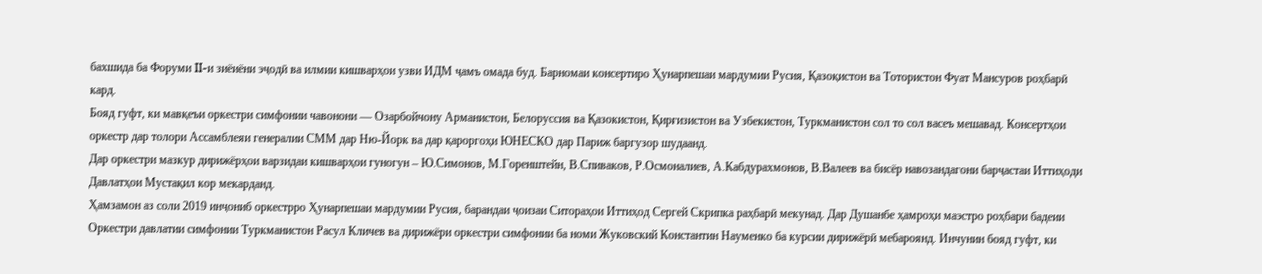бахшида ба Форуми II-и зиёиёни эҷодӣ ва илмии кишварҳои узви ИДМ ҷамъ омада буд. Барномаи консертиро Ҳунарпешаи мардумии Русия, Қазоқистон ва Тотористон Фуат Мансуров роҳбарӣ кард.
Бояд гуфт, ки мавқеъи оркестри симфонии чавонони — Озарбойчону Арманистон, Белоруссия ва Қазокистон, Қирғизистон ва Узбекистон, Туркманистон сол то сол васеъ мешавад. Консертҳои оркестр дар толори Ассамблеяи генералии СММ дар Ню-Йорк ва дар қароргоҳи ЮНЕСКО дар Париж баргузор шудаанд.
Дар оркестри мазкур дирижёрҳои варзидаи кишварҳои гуногун – Ю.Симонов, М.Горенштейн, В.Спиваков, Р.Осмоналиев, А.Кабдурахмонов, В.Валеев ва бисёр навозандагони барҷастаи Иттиҳоди Давлатҳои Мустақил кор мекарданд.
Ҳамзамон аз соли 2019 инҷониб оркестрро Ҳунарпешаи мардумии Русия, барандаи ҷоизаи Ситораҳои Иттиҳод Сергей Скрипка раҳбарӣ мекунад. Дар Душанбе ҳамроҳи маэстро роҳбари бадеии Оркестри давлатии симфонии Туркманистон Расул Кличев ва дирижёри оркестри симфонии ба номи Жуковский Константин Науменко ба курсии дирижёрӣ мебароянд. Инчунин бояд гуфт, ки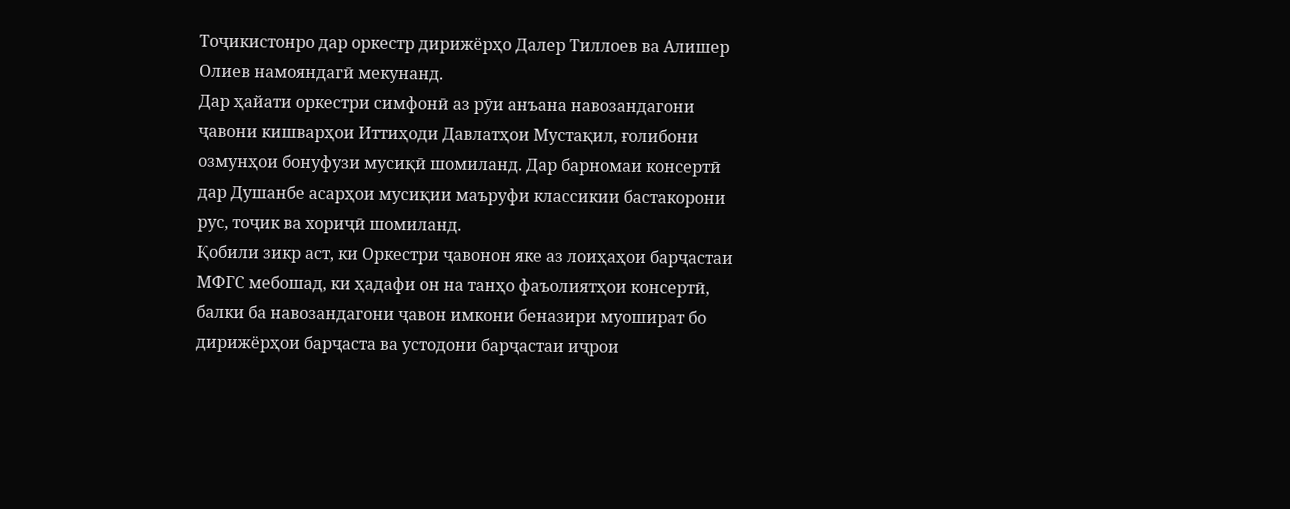Тоҷикистонро дар оркестр дирижёрҳо Далер Тиллоев ва Алишер Олиев намояндагӣ мекунанд.
Дар ҳайати оркестри симфонӣ аз рӯи анъана навозандагони ҷавони кишварҳои Иттиҳоди Давлатҳои Мустақил, ғолибони озмунҳои бонуфузи мусиқӣ шомиланд. Дар барномаи консертӣ дар Душанбе асарҳои мусиқии маъруфи классикии бастакорони рус, тоҷик ва хориҷӣ шомиланд.
Қобили зикр аст, ки Оркестри ҷавонон яке аз лоиҳаҳои барҷастаи МФГС мебошад, ки ҳадафи он на танҳо фаъолиятҳои консертӣ, балки ба навозандагони ҷавон имкони беназири муошират бо дирижёрҳои барҷаста ва устодони барҷастаи иҷрои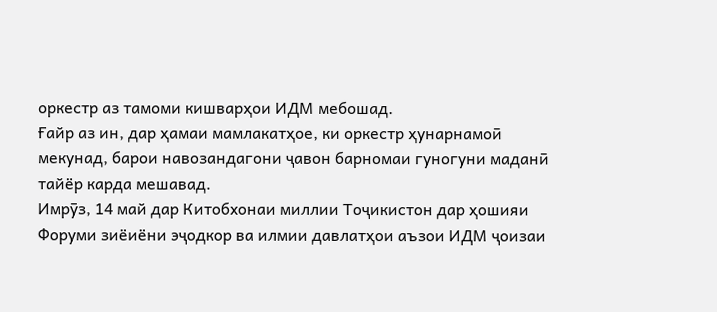оркестр аз тамоми кишварҳои ИДМ мебошад.
Ғайр аз ин, дар ҳамаи мамлакатҳое, ки оркестр ҳунарнамоӣ мекунад, барои навозандагони ҷавон барномаи гуногуни маданӣ тайёр карда мешавад.
Имрӯз, 14 май дар Китобхонаи миллии Тоҷикистон дар ҳошияи Форуми зиёиёни эҷодкор ва илмии давлатҳои аъзои ИДМ ҷоизаи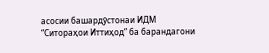асосии башардӯстонаи ИДМ “Ситораҳои Иттиҳод” ба барандагони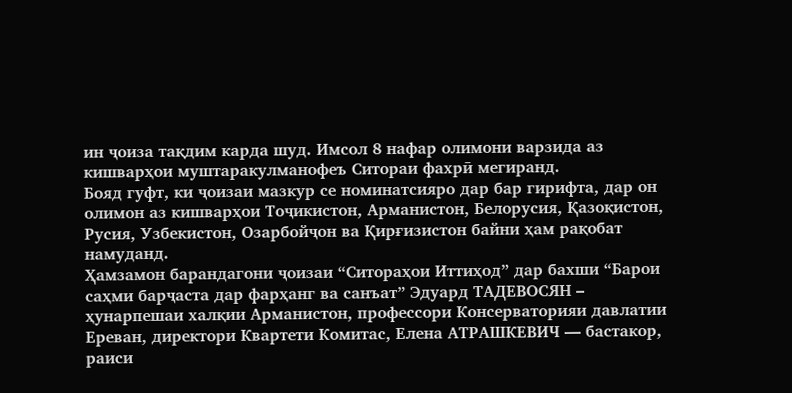ин ҷоиза тақдим карда шуд. Имсол 8 нафар олимони варзида аз кишварҳои муштаракулманофеъ Ситораи фахрӣ мегиранд.
Бояд гуфт, ки ҷоизаи мазкур се номинатсияро дар бар гирифта, дар он олимон аз кишварҳои Тоҷикистон, Арманистон, Белорусия, Қазоқистон, Русия, Узбекистон, Озарбойҷон ва Қирғизистон байни ҳам рақобат намуданд.
Ҳамзамон барандагони ҷоизаи “Ситораҳои Иттиҳод” дар бахши “Барои саҳми барҷаста дар фарҳанг ва санъат” Эдуард ТАДЕВОСЯН – ҳунарпешаи халқии Арманистон, профессори Консерваторияи давлатии Ереван, директори Квартети Комитас, Елена АТРАШКЕВИЧ — бастакор, раиси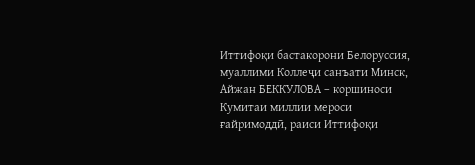Иттифоқи бастакорони Белоруссия, муаллими Коллеҷи санъати Минск, Айжан БЕККУЛОВА – коршиноси Кумитаи миллии мероси ғайримоддӣ, раиси Иттифоқи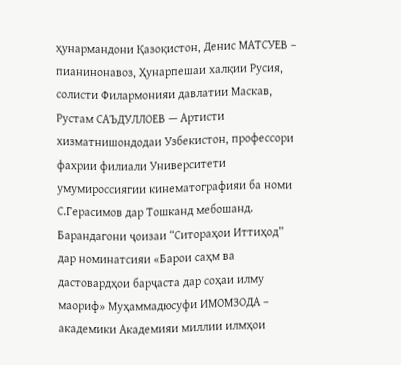ҳунармандони Қазоқистон, Денис МАТСУЕВ – пианинонавоз, Ҳунарпешаи халқии Русия, солисти Филармонияи давлатии Маскав, Рустам САЪДУЛЛОЕВ — Артисти хизматнишондодаи Узбекистон, профессори фахрии филиали Университети умумироссиягии кинематографияи ба номи С.Герасимов дар Тошканд мебошанд.
Барандагони ҷоизаи “Ситораҳои Иттиҳод” дар номинатсияи «Барои саҳм ва дастовардҳои барҷаста дар соҳаи илму маориф» Муҳаммадюсуфи ИМОМЗОДА – академики Академияи миллии илмҳои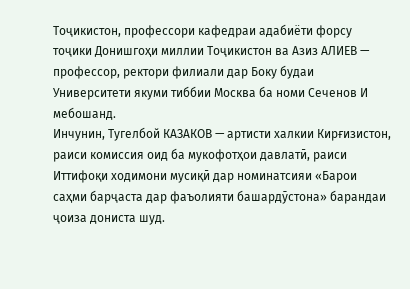Тоҷикистон, профессори кафедраи адабиёти форсу тоҷики Донишгоҳи миллии Тоҷикистон ва Азиз АЛИЕВ — профессор, ректори филиали дар Боку будаи Университети якуми тиббии Москва ба номи Сеченов И мебошанд.
Инчунин, Тугелбой КАЗАКОВ — артисти халкии Кирғизистон, раиси комиссия оид ба мукофотҳои давлатӣ, раиси Иттифоқи ходимони мусиқӣ дар номинатсияи «Барои саҳми барҷаста дар фаъолияти башардӯстона» барандаи ҷоиза дониста шуд.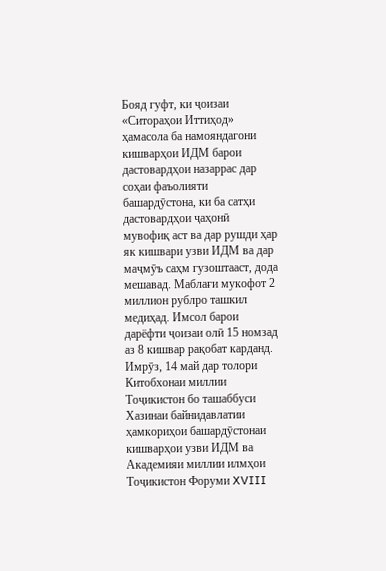Бояд гуфт, ки ҷоизаи «Ситораҳои Иттиҳод» ҳамасола ба намояндагони кишварҳои ИДМ барои дастовардҳои назаррас дар соҳаи фаъолияти башардӯстона, ки ба сатҳи дастовардҳои ҷаҳонӣ мувофиқ аст ва дар рушди ҳар як кишвари узви ИДМ ва дар маҷмӯъ саҳм гузоштааст, дода мешавад. Маблағи мукофот 2 миллион рублро ташкил медиҳад. Имсол барои дарёфти ҷоизаи олӣ 15 номзад аз 8 кишвар рақобат карданд.
Имрӯз, 14 май дар толори Китобхонаи миллии Тоҷикистон бо ташаббуси Хазинаи байнидавлатии ҳамкориҳои башардӯстонаи кишварҳои узви ИДМ ва Академияи миллии илмҳои Тоҷикистон Форуми XVIII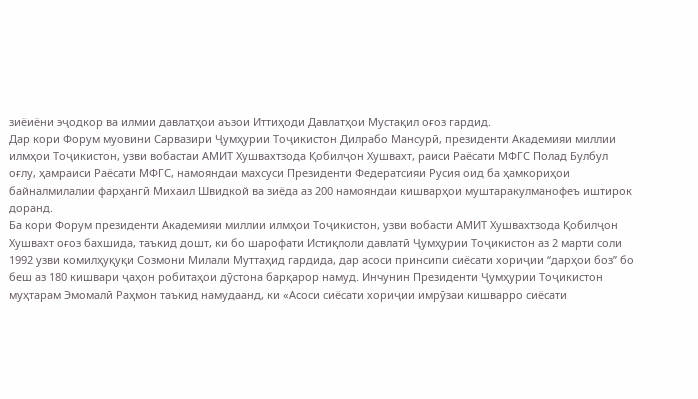зиёиёни эҷодкор ва илмии давлатҳои аъзои Иттиҳоди Давлатҳои Мустақил оғоз гардид.
Дар кори Форум муовини Сарвазири Ҷумҳурии Тоҷикистон Дилрабо Мансурӣ, президенти Академияи миллии илмҳои Тоҷикистон, узви вобастаи АМИТ Хушвахтзода Қобилҷон Хушвахт, раиси Раёсати МФГС Полад Булбул оғлу, ҳамраиси Раёсати МФГС, намояндаи махсуси Президенти Федератсияи Русия оид ба ҳамкориҳои байналмилалии фарҳангӣ Михаил Швидкой ва зиёда аз 200 намояндаи кишварҳои муштаракулманофеъ иштирок доранд.
Ба кори Форум президенти Академияи миллии илмҳои Тоҷикистон, узви вобасти АМИТ Хушвахтзода Қобилҷон Хушвахт оғоз бахшида, таъкид дошт, ки бо шарофати Истиқлоли давлатӣ Ҷумҳурии Тоҷикистон аз 2 марти соли 1992 узви комилҳуқуқи Созмони Милали Муттаҳид гардида, дар асоси принсипи сиёсати хориҷии “дарҳои боз” бо беш аз 180 кишвари ҷаҳон робитаҳои дӯстона барқарор намуд. Инчунин Президенти Ҷумҳурии Тоҷикистон муҳтарам Эмомалӣ Раҳмон таъкид намудаанд, ки «Асоси сиёсати хориҷии имрӯзаи кишварро сиёсати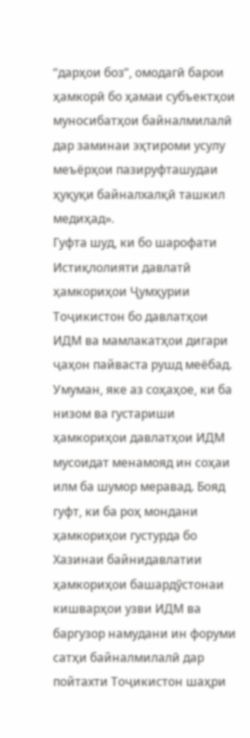“дарҳои боз”, омодагӣ барои ҳамкорӣ бо ҳамаи субъектҳои муносибатҳои байналмилалӣ дар заминаи эҳтироми усулу меъёрҳои пазируфташудаи ҳуқуқи байналхалқӣ ташкил медиҳад».
Гуфта шуд, ки бо шарофати Истиқлолияти давлатӣ ҳамкориҳои Ҷумҳурии Тоҷикистон бо давлатҳои ИДМ ва мамлакатҳои дигари ҷаҳон пайваста рушд меёбад. Умуман, яке аз соҳаҳое, ки ба низом ва густариши ҳамкориҳои давлатҳои ИДМ мусоидат менамояд ин соҳаи илм ба шумор меравад. Бояд гуфт, ки ба роҳ мондани ҳамкориҳои густурда бо Хазинаи байнидавлатии ҳамкориҳои башардӯстонаи кишварҳои узви ИДМ ва баргузор намудани ин форуми сатҳи байналмилалӣ дар пойтахти Тоҷикистон шаҳри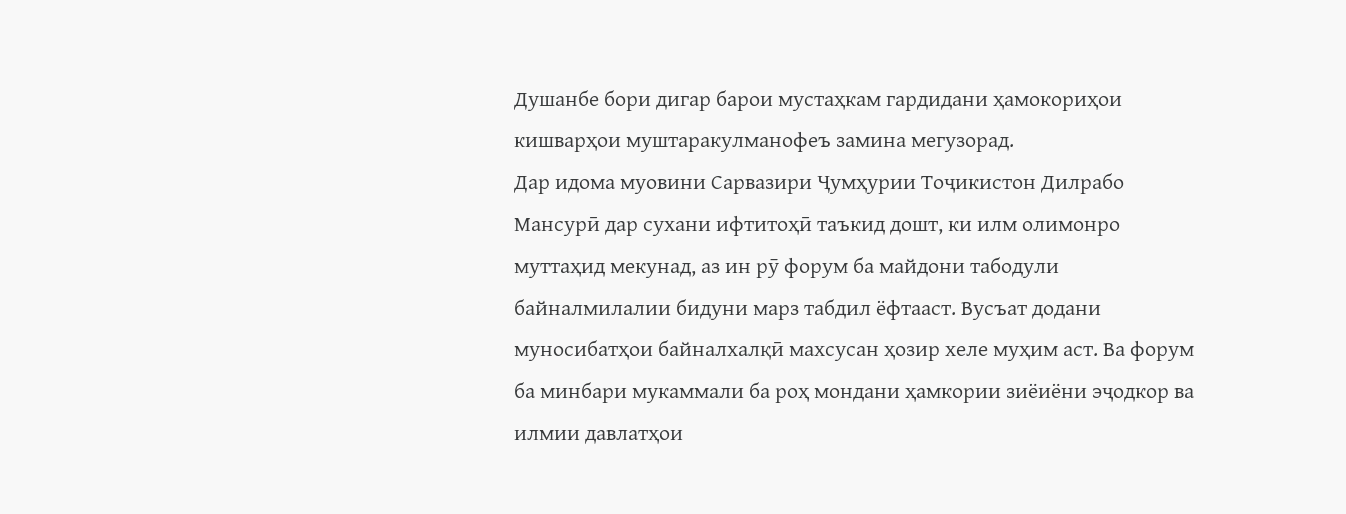Душанбе бори дигар барои мустаҳкам гардидани ҳамокориҳои кишварҳои муштаракулманофеъ замина мегузорад.
Дар идома муовини Сарвазири Ҷумҳурии Тоҷикистон Дилрабо Мансурӣ дар сухани ифтитоҳӣ таъкид дошт, ки илм олимонро муттаҳид мекунад, аз ин рӯ форум ба майдони табодули байналмилалии бидуни марз табдил ёфтааст. Вусъат додани муносибатҳои байналхалқӣ махсусан ҳозир хеле муҳим аст. Ва форум ба минбари мукаммали ба роҳ мондани ҳамкории зиёиёни эҷодкор ва илмии давлатҳои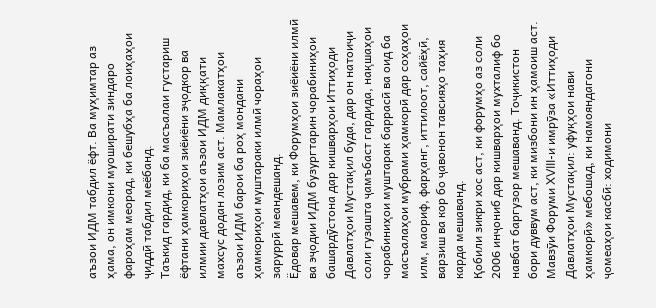аъзои ИДМ табдил ёфт. Ва муҳимтар аз ҳама, он имкони муоширати зиндаро фароҳам меорад, ки бешубҳа ба лоиҳаҳои ҷиддӣ табдил меёбанд.
Таъкид гардид, ки ба масъалаи густариш ёфтани ҳамкориҳои зиёиёни эҷодкор ва илмии давлатҳои аъзои ИДМ диққати махсус додан лозим аст. Мамлакатҳои аъзои ИДМ барои ба роҳ мондани ҳамкориҳои муштараки илмӣ чораҳои заруррӣ меандешанд.
Ёдовар мешавем, ки Форумҳои зиёиёни илмӣ ва эҷодии ИДМ бузургтарин чорабиниҳои башардӯстона дар кишварҳои Иттиҳоди Давлатҳои Мустақил буда, дар он натоиҷи соли гузашта ҷамъбаст гардида, нақшаҳои чорабиниҳои муштарак баррасӣ ва оид ба масъалаҳои мубрами ҳамкорӣ дар соҳаҳои илм, маориф, фарҳанг, иттилоот, сайёҳӣ, варзиш ва кор бо ҷавонон тавсияҳо таҳия карда мешаванд.
Қобили зикри хос аст, ки форумҳо аз соли 2006 инҷониб дар кишварҳои мухталиф бо навбат баргузор мешаванд. Тоҷикистон бори дуввум аст, ки мизбони ин ҳамоиш аст.
Мавзӯи Форуми XVIII-и имрӯза «Иттиҳоди Давлатҳои Мустақил: уфуқҳои нави ҳамкорӣ» мебошад, ки намояндагони ҷомеаҳои касбӣ: ходимони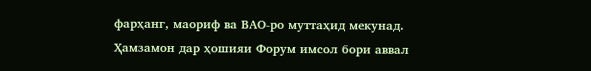фарҳанг, маориф ва ВАО-ро муттаҳид мекунад.
Ҳамзамон дар ҳошияи Форум имсол бори аввал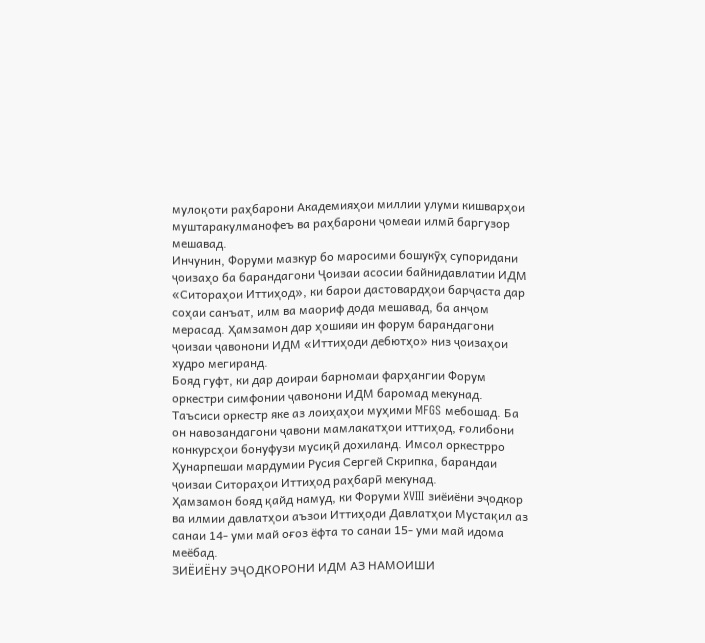мулоқоти раҳбарони Академияҳои миллии улуми кишварҳои муштаракулманофеъ ва раҳбарони ҷомеаи илмӣ баргузор мешавад.
Инчунин, Форуми мазкур бо маросими бошукӯҳ супоридани ҷоизаҳо ба барандагони Ҷоизаи асосии байнидавлатии ИДМ «Ситораҳои Иттиҳод», ки барои дастовардҳои барҷаста дар соҳаи санъат, илм ва маориф дода мешавад, ба анҷом мерасад. Ҳамзамон дар ҳошияи ин форум барандагони ҷоизаи ҷавонони ИДМ «Иттиҳоди дебютҳо» низ ҷоизаҳои худро мегиранд.
Бояд гуфт, ки дар доираи барномаи фарҳангии Форум оркестри симфонии ҷавонони ИДМ баромад мекунад. Таъсиси оркестр яке аз лоиҳаҳои муҳими MFGS мебошад. Ба он навозандагони ҷавони мамлакатҳои иттиҳод, ғолибони конкурсҳои бонуфузи мусиқӣ дохиланд. Имсол оркестрро Ҳунарпешаи мардумии Русия Сергей Скрипка, барандаи ҷоизаи Ситораҳои Иттиҳод раҳбарӣ мекунад.
Ҳамзамон бояд қайд намуд, ки Форуми XVIII зиёиёни эҷодкор ва илмии давлатҳои аъзои Иттиҳоди Давлатҳои Мустақил аз санаи 14- уми май оғоз ёфта то санаи 15- уми май идома меёбад.
ЗИЁИЁНУ ЭҶОДКОРОНИ ИДМ АЗ НАМОИШИ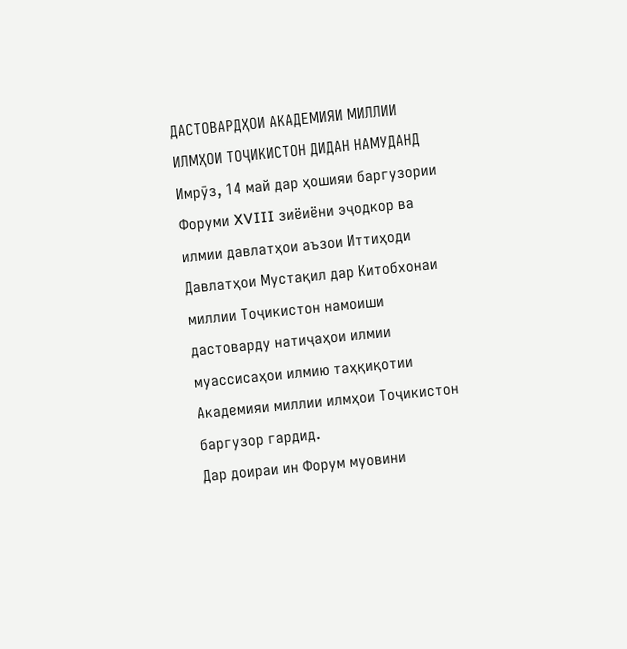ДАСТОВАРДҲОИ АКАДЕМИЯИ МИЛЛИИ ИЛМҲОИ ТОҶИКИСТОН ДИДАН НАМУДАНД
Имрӯз, 14 май дар ҳошияи баргузории Форуми XVIII зиёиёни эҷодкор ва илмии давлатҳои аъзои Иттиҳоди Давлатҳои Мустақил дар Китобхонаи миллии Тоҷикистон намоиши дастоварду натиҷаҳои илмии муассисаҳои илмию таҳқиқотии Академияи миллии илмҳои Тоҷикистон баргузор гардид.
Дар доираи ин Форум муовини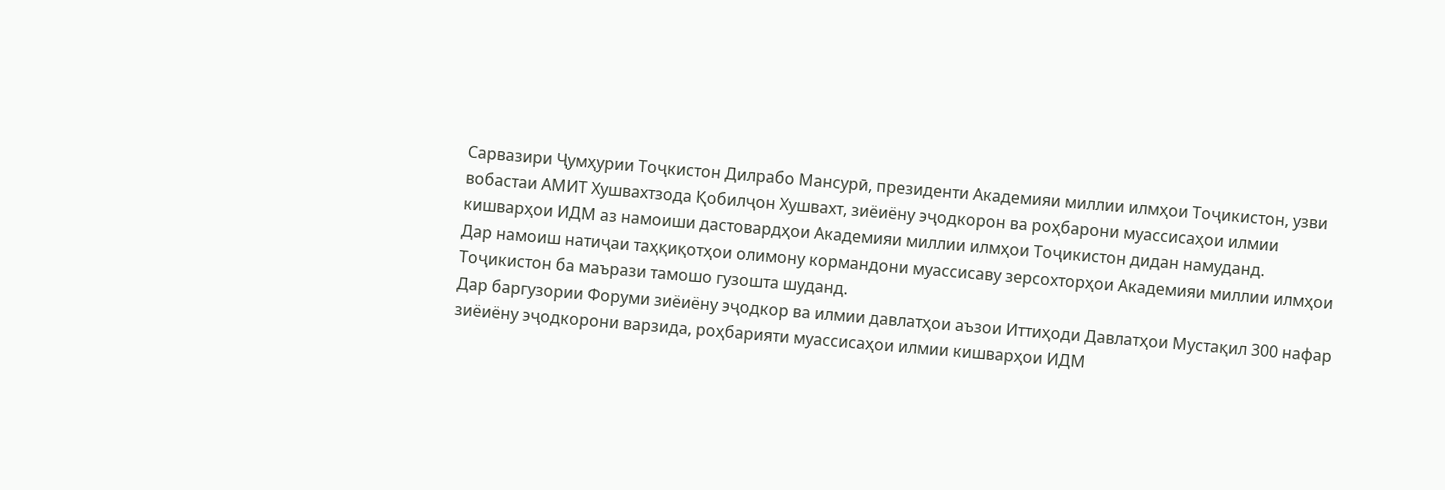Сарвазири Ҷумҳурии Тоҷкистон Дилрабо Мансурӣ, президенти Академияи миллии илмҳои Тоҷикистон, узви вобастаи АМИТ Хушвахтзода Қобилҷон Хушвахт, зиёиёну эҷодкорон ва роҳбарони муассисаҳои илмии кишварҳои ИДМ аз намоиши дастовардҳои Академияи миллии илмҳои Тоҷикистон дидан намуданд.
Дар намоиш натиҷаи таҳқиқотҳои олимону кормандони муассисаву зерсохторҳои Академияи миллии илмҳои Тоҷикистон ба маърази тамошо гузошта шуданд.
Дар баргузории Форуми зиёиёну эҷодкор ва илмии давлатҳои аъзои Иттиҳоди Давлатҳои Мустақил 300 нафар зиёиёну эҷодкорони варзида, роҳбарияти муассисаҳои илмии кишварҳои ИДМ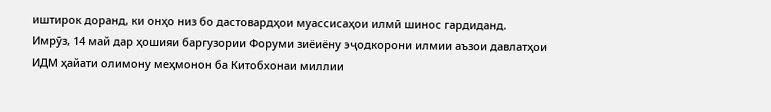иштирок доранд, ки онҳо низ бо дастовардҳои муассисаҳои илмӣ шинос гардиданд.
Имрӯз, 14 май дар ҳошияи баргузории Форуми зиёиёну эҷодкорони илмии аъзои давлатҳои ИДМ ҳайати олимону меҳмонон ба Китобхонаи миллии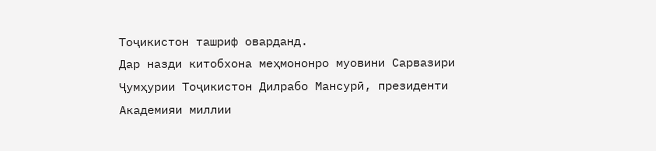Тоҷикистон ташриф оварданд.
Дар назди китобхона меҳмононро муовини Сарвазири Ҷумҳурии Тоҷикистон Дилрабо Мансурӣ, президенти Академияи миллии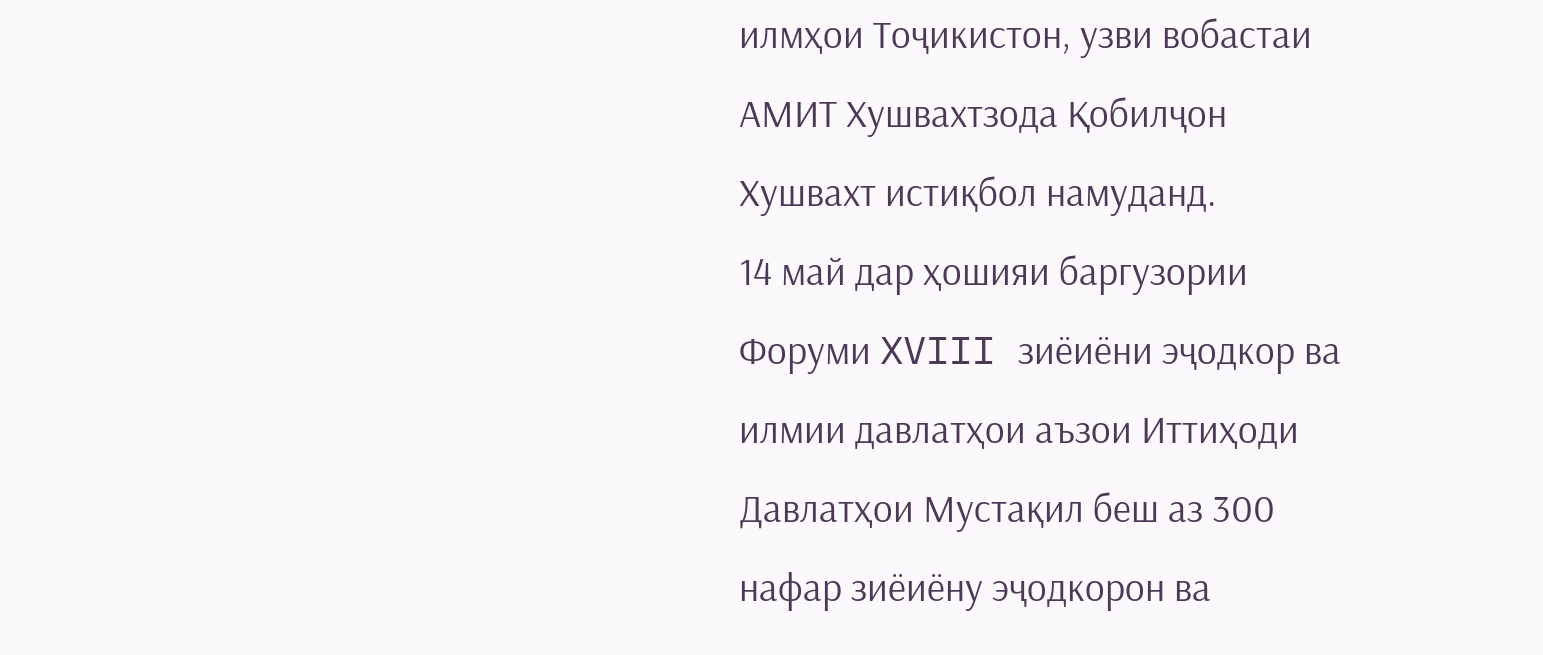илмҳои Тоҷикистон, узви вобастаи АМИТ Хушвахтзода Қобилҷон Хушвахт истиқбол намуданд.
14 май дар ҳошияи баргузории Форуми XVIII зиёиёни эҷодкор ва илмии давлатҳои аъзои Иттиҳоди Давлатҳои Мустақил беш аз 300 нафар зиёиёну эҷодкорон ва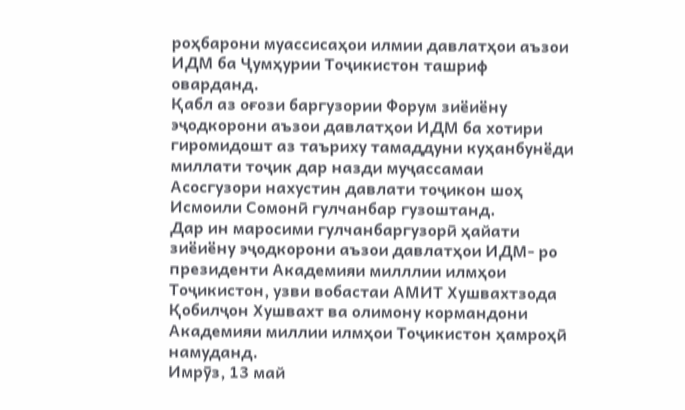роҳбарони муассисаҳои илмии давлатҳои аъзои ИДМ ба Ҷумҳурии Тоҷикистон ташриф оварданд.
Қабл аз оғози баргузории Форум зиёиёну эҷодкорони аъзои давлатҳои ИДМ ба хотири гиромидошт аз таъриху тамаддуни куҳанбунёди миллати тоҷик дар назди муҷассамаи Асосгузори нахустин давлати тоҷикон шоҳ Исмоили Сомонӣ гулчанбар гузоштанд.
Дар ин маросими гулчанбаргузорӣ ҳайати зиёиёну эҷодкорони аъзои давлатҳои ИДМ- ро президенти Академияи милллии илмҳои Тоҷикистон, узви вобастаи АМИТ Хушвахтзода Қобилҷон Хушвахт ва олимону кормандони Академияи миллии илмҳои Тоҷикистон ҳамроҳӣ намуданд.
Имрӯз, 13 май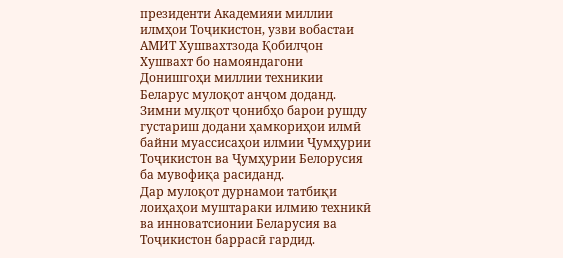президенти Академияи миллии илмҳои Тоҷикистон, узви вобастаи АМИТ Хушвахтзода Қобилҷон Хушвахт бо намояндагони Донишгоҳи миллии техникии Беларус мулоқот анҷом доданд.
Зимни мулқот ҷонибҳо барои рушду густариш додани ҳамкориҳои илмӣ байни муассисаҳои илмии Ҷумҳурии Тоҷикистон ва Ҷумҳурии Белорусия ба мувофиқа расиданд.
Дар мулоқот дурнамои татбиқи лоиҳаҳои муштараки илмию техникӣ ва инноватсионии Беларусия ва Тоҷикистон баррасӣ гардид.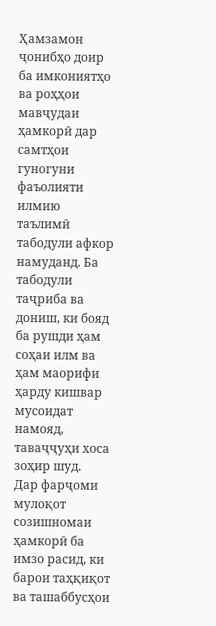Ҳамзамон ҷонибҳо доир ба имкониятҳо ва роҳҳои мавҷудаи ҳамкорӣ дар самтҳои гуногуни фаъолияти илмию таълимӣ табодули афкор намуданд. Ба табодули таҷриба ва дониш, ки бояд ба рушди ҳам соҳаи илм ва ҳам маорифи ҳарду кишвар мусоидат намояд, таваҷҷуҳи хоса зоҳир шуд.
Дар фарҷоми мулоқот созишномаи ҳамкорӣ ба имзо расид, ки барои таҳқиқот ва ташаббусҳои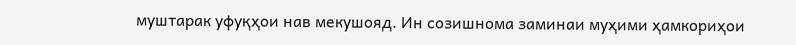муштарак уфуқҳои нав мекушояд. Ин созишнома заминаи муҳими ҳамкориҳои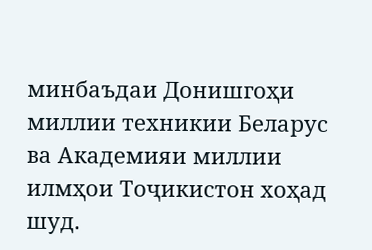минбаъдаи Донишгоҳи миллии техникии Беларус ва Академияи миллии илмҳои Тоҷикистон хоҳад шуд.